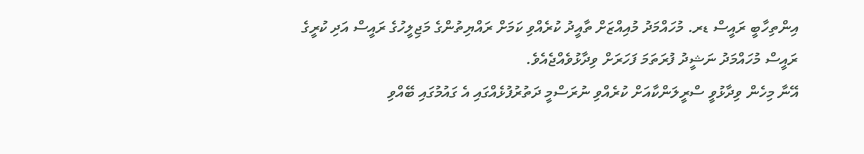އިންތިހާބީ ރައީސް ޑރ. މުހައްމަދު މުއިއްޒަށް ތާއީދު ކުރެއްވި ކަމަށް ރައްޔިތުންގެ މަޖިލީހުގެ ރައީސް އަދި ކުރީގެ ރައީސް މުހައްމަދު ނަޝީދު ފުރަތަމަ ފަހަރަށް ވިދާޅުވެއްޖެއެވެ.
އޭނާ މިހެން ވިދާޅުވީ ސްރީލަންކާއަށް ކުރެއްވި ނުރަސްމީ ދަތުރުފުޅެއްގައި އެ ގައުމުގައި ބޭއްވި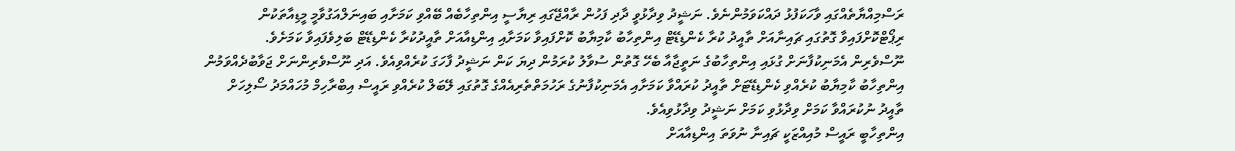ރަސްމިއްޔާތެއްގައި ވާހަކަފުޅު ދައްކަވަމުންނެވެ. ނަޝީދު ވިދާޅުވީ ދާދި ފަހުން ރާއްޖޭގައި ރިޔާސީ އިންތިހާބެއް ބޭއްވި ކަމަށާއި ބައިނަލްއަގުވާމީ މީޑިއާތަކުން ރިޕޯޓްކޮށްފައިވާ ގޮތުގައި ޗައިނާއަށް ތާއީދު ކުރާ ކެންޑިޑޭޓް އިންތިހާބު ކާމިޔާބު ކޮށްފައިވާ ކަމަށާއި އިންޑިއާއަށް ތާއީދުކުރާ ކެންޑިޑޭޓް ބަލިވެފައިވާ ކަމަށެވެ.
ނޫސްވެރިން އެމަނިކުފާނަށް ގުޅައި އިންތިހާބުގެ ނަތީޖާއާ ބެހޭ ގޮތުން ސުވާލު ކުރަމުން ދިޔަ ކަން ނަޝީދު ފާހަގަ ކުރެއްވިއެވެ. އަދި ނޫސްވެރިންނަށް ޖަވާބުދެއްވަމުން އިންތިހާބު ކާމިޔާބު ކުރެއްވި ކެންޑިޑޭޓަށް ތާއީދު ކުރައްވާ ކަމަށާއި އެމަނިކުފާނުގެ ރަހުމަތްތެރިއެއްގެ ގޮތުގައި ލޭބަލް ކުރެއްވި ރައީސް އިބްރާހިމް މުހައްމަދު ސޯލިހަށް ތާއީދު ނުކުރައްވާ ކަމަށް ވިދާޅުވި ކަމަށް ނަޝީދު ވިދާޅުވިއެވެ.
އިންތިހާބީ ރައީސް މުއިއްޒަކީ ޗައިނާ ނުވަތަ އިންޑިއާއަށް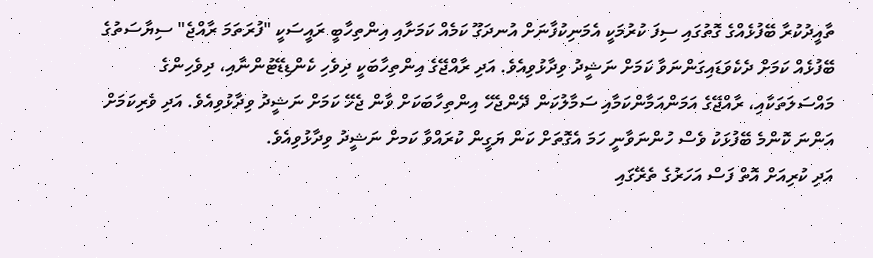ތާއީދުކުރާ ބޭފުޅެއްގެ ގޮތުގައި ސިފަ ކުރުމަކީ އެމަނިކުފާނަށް އުނދަގޫ ކަމެއް ކަމަށާއި އިންތިހާބީ ރައީސަކީ "ފުރަތަމަ ރާއްޖެ" ސިޔާސަތުގެ ބޭފުޅެއް ކަމަށް ދެކެވަޑައިގަންނަވާ ކަމަށް ނަޝީދު ވިދާޅުވިއެވެ. އަދި ރާއްޖޭގެ އިންތިހާބަކީ ދިވެހި ކެންޑިޑޭޓުންނާއި، ދިވެހިންގެ މައްސަލަތަކާއި، ރާއްޖޭގެ އަމަންއަމާންކަމާއި ސަމާލުކަން ދޭންޖެހޭ އިންތިހާބަކަށް ވާން ޖެހޭ ކަމަށް ނަޝީދު ވިދާޅުވިއެވެ. އަދި ވެރިކަމަށް އަންނަ ކޮންމެ ބޭފުޅަކު ވެސް ހުންނަވާނީ ހަމަ އެގޮތަށް ކަން ޔަގީން ކުރައްވާ ކަމށް ނަޝީދު ވިދާޅުވިއެވެ.
އަދި ކުރިއަށް އޮތް ފަސް އަހަރުގެ ތެރޭގައި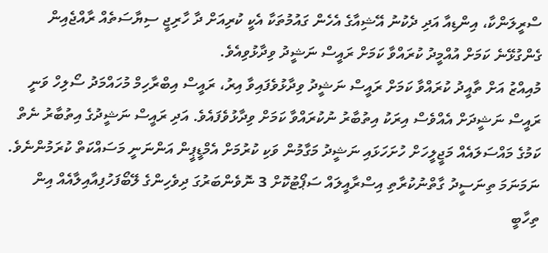ސްރީލަންކާ، އިންޑިއާ އަދި ދެކުނު އޭޝިއާގެ އެހެން ގައުމުތަކާ އެކީ ކުރިއަށް ދާ ހާރިޖީ ސިޔާސަތެއް ރާއްޖެއިން ގެންގުޅޭނެ ކަމަށް އުއްމީދު ކުރައްވާ ކަމަށް ރައީސް ނަޝީދު ވިދާޅުވިއެވެ.
މުއިއްޒު އަށް ތާއީދު ކުރައްވާ ކަމަށް ރައީސް ނަޝީދު ވިދާޅުވެފައިވާ އިރު، ރައީސް އިބްރާހިމް މުހައްމަދު ސޯލިހް ވަނީ ރައީސް ނަޝީދަށް އެއްވެސް އިރަކު އިތުބާރު ނުކުރައްވާ ކަމަށް ވިދާޅުވެފައެވެ. އަދި ރައީސް ނަޝީދުގެ އިތުބާރު ނެތް ކަމުގެ މައްސަލައެއް މަޖީލީހަށް ހުށަހަޅައި ނަޝީދު މަގާމުން ވަކި ކުރުމަށް އެމްޑީޕީން އަންނަނީ މަސައްކަތް ކުރަމުންނެވެ.
ނަމަނަމަ ތިނަސީދު ގާތްނުކުރާތި އިސްރާއީލައް ސަޕޯޓުކޮށް 3 ނޮވެންބަރުގަ ދިވެހިންގެ ލޭބޯފަހުފިއާއިލާއެއް އިން ތިހާބީ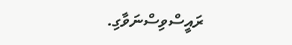ރައީސްވިސްނަވާގި.